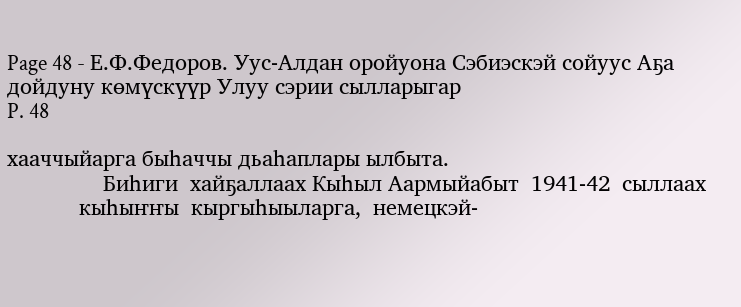Page 48 - Е.Ф.Федоров. Уус-Алдан оройуона Сэбиэскэй сойуус Аҕа дойдуну көмүскүүр Улуу сэрии сылларыгар
P. 48

хааччыйарга быһаччы дьаһаплары ылбыта.
                Биһиги  хайҕаллаах Кыһыл Аармыйабыт  1941-42  сыллаах
            кыһыҥҥы  кыргыһыыларга,  немецкэй-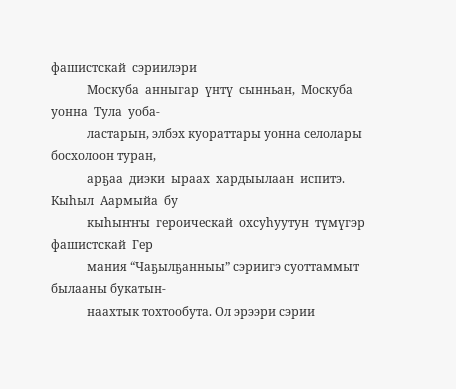фашистскай  сэриилэри
            Москуба  анныгар  үнтү  сынньан,  Москуба  уонна  Тула  уоба-
            ластарын, элбэх куораттары уонна селолары босхолоон туран,
            арҕаа  диэки  ыраах  хардыылаан  испитэ.  Кыһыл  Аармыйа  бу
            кыһыҥҥы  героическай  охсуһуутун  түмүгэр  фашистскай  Гер
            мания “Чаҕылҕанныы” сэриигэ суоттаммыт былааны букатын-
            наахтык тохтообута. Ол эрээри сэрии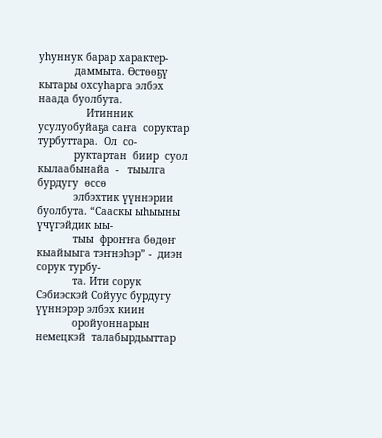уһуннук барар характер-
            даммыта. Өстөөҕү кытары охсуһарга элбэх наада буолбута.
                Итинник усулуобуйаҕа саҥа  соруктар турбуттара.  Ол  со-
            руктартан  биир  суол  кылаабынайа  -   тыылга  бурдугу  өссө
            элбэхтик үүннэрии буолбута. “Сааскы ыһыыны үчүгэйдик ыы-
            тыы  фроҥҥа бөдөҥ кыайыыга тэҥнэһэр” -  диэн сорук турбу-
            та. Ити сорук Сэбиэскэй Сойуус бурдугу үүннэрэр элбэх киин
            оройуоннарын  немецкэй  талабырдьыттар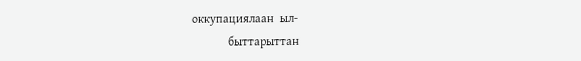оккупациялаан  ыл-
            быттарыттан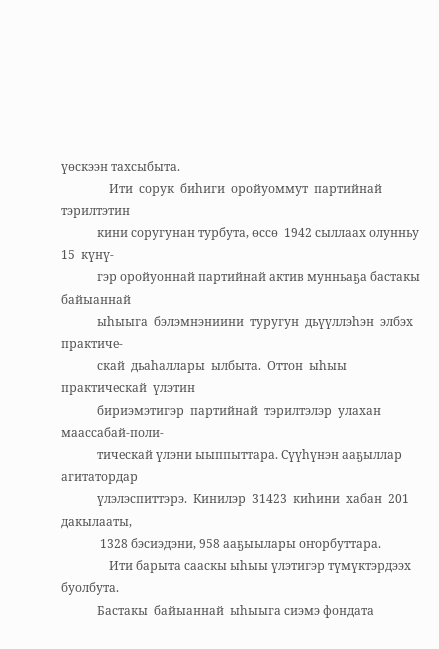үөскээн тахсыбыта.
                Ити  сорук  биһиги  оройуоммут  партийнай  тэрилтэтин
            кини соругунан турбута, өссө  1942 сыллаах олунньу  15  күнү-
            гэр оройуоннай партийнай актив мунньаҕа бастакы байыаннай
            ыһыыга  бэлэмнэниини  туругун  дьүүллэһэн  элбэх  практиче-
            скай  дьаһаллары  ылбыта.  Оттон  ыһыы  практическай  үлэтин
            бириэмэтигэр  партийнай  тэрилтэлэр  улахан  маассабай-поли-
            тическай үлэни ыыппыттара. Сүүһүнэн ааҕыллар агитатордар
            үлэлэспиттэрэ.  Кинилэр  31423  киһини  хабан  201  дакылааты,
             1328 бэсиэдэни, 958 ааҕыылары оҥорбуттара.
                Ити барыта сааскы ыһыы үлэтигэр түмүктэрдээх буолбута.
            Бастакы  байыаннай  ыһыыга сиэмэ фондата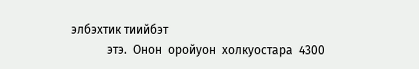элбэхтик тиийбэт
            этэ.  Онон  оройуон  холкуостара  4300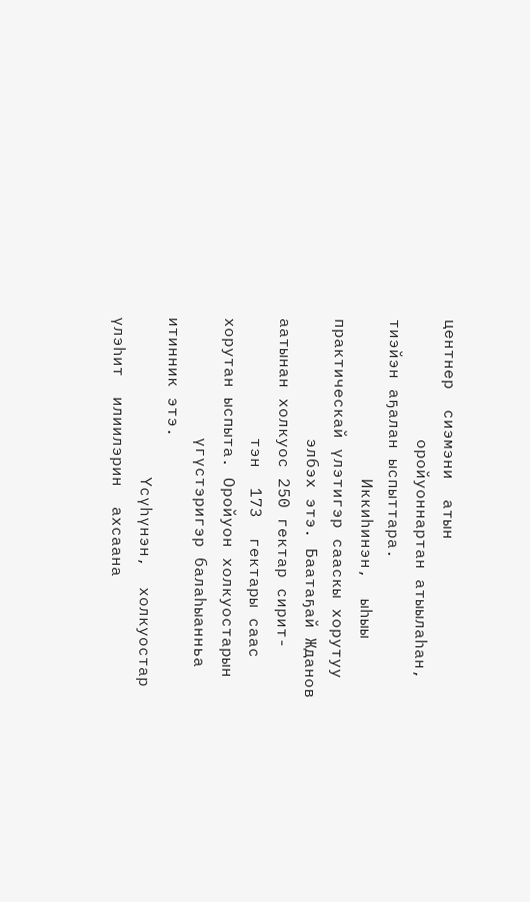центнер  сиэмэни  атын
            оройуоннартан атыылаһан, тиэйэн аҕалан ыспыттара.
                Иккиһинэн,  ыһыы практическай үлэтигэр сааскы хорутуу
            элбэх этэ. Баатаҕай Жданов аатынан холкуос 250 гектар сирит-
            тэн  173  гектары саас хорутан ыспыта. Оройуон холкуостарын
            үгүстэригэр балаһыанньа итинник этэ.
                Үсүһүнэн,  холкуостар  үлэһит  илиилэрин  ахсаана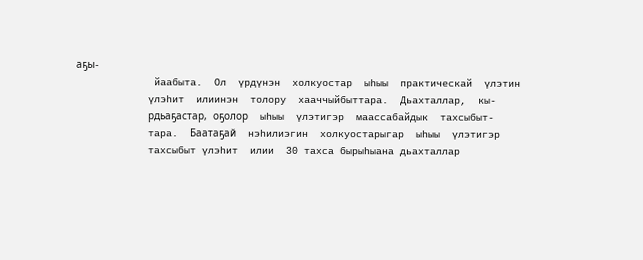аҕы-
             йаабыта.  Ол  үрдүнэн  холкуостар  ыһыы  практическай  үлэтин
            үлэһит  илиинэн  толору  хааччыйбыттара.  Дьахталлар,  кы-
            рдьаҕастар,  оҕолор  ыһыы  үлэтигэр  маассабайдык  тахсыбыт-
            тара.  Баатаҕай  нэһилиэгин  холкуостарыгар  ыһыы  үлэтигэр
            тахсыбыт үлэһит  илии  30 тахса бырыһыана дьахталлар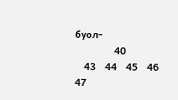буол-
             40
   43   44   45   46   47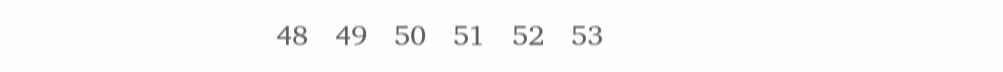48   49   50   51   52   53